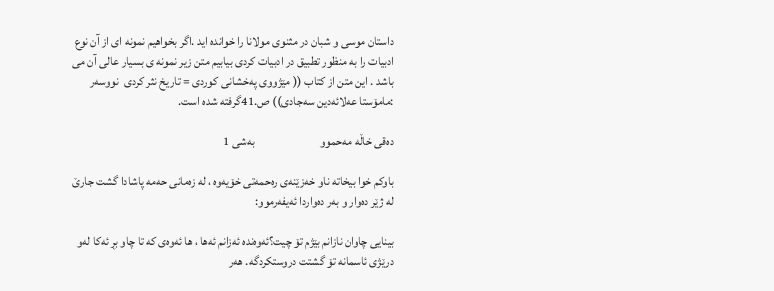داستان موسی و شبان در مثنوی مولانا را خوانده اید .اگر بخواهیم نمونه ای از آن نوع ادبیات را به منظور تطبیق در ادبیات کردی بیابیم متن زیر نمونه ی بسیار عالی آن می باشد . این متن از کتاب (( مێژووی په‌خشانی کوردی = تاریخ نثر کردی  نووسه‌ر :مامۆستا عه‌لائه‌دین سه‌جادی)) ص.41گرفته شده است.

ده‌قی خاڵه‌ مه‌حموو                           به‌شی 1

باوکم خوا بیخاته‌ ناو خه‌زێنه‌ی ره‌حمه‌تی خۆیه‌وه‌ ، له‌ زه‌مانی حه‌مه‌ پاشادا گشت جارێ له‌ ژێر ده‌وار و به‌ر ده‌واردا ئه‌یفه‌رموو:

بینایی چاوان نازانم بێژم تۆ چیت؟ئه‌وه‌نده‌ ئه‌زانم ئه‌ها ، ها ئه‌وه‌ی که‌ تا چاو بڕ ئه‌کا له‌و درێژی ئاسمانه‌ تۆ گشتت دروستکردگه‌. هه‌ر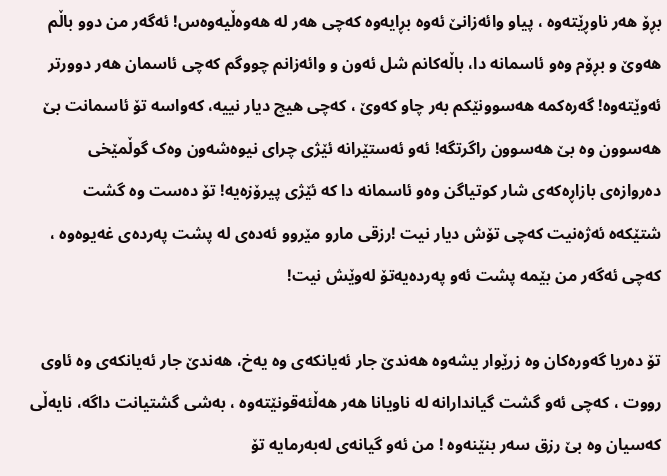بڕۆ هه‌ر ناوڕێته‌وه‌ ، پیاو وائه‌زانێ ئه‌وه‌ بڕایه‌وه‌ که‌چی هه‌ر له‌ هه‌وه‌ڵیه‌وه‌س! ئه‌گه‌ر من دوو باڵم هه‌وێ و بڕۆم وه‌و ئاسمانه دا، باڵه‌کانم شل ئه‌ون و وائه‌زانم چووگم که‌چی ئاسمان هه‌ر دوورتر ئه‌وێته‌وه‌! گه‌ره‌کمه‌ هه‌سوونێکم به‌ر چاو که‌وێ ، که‌چی هیچ دیار نییه‌، که‌واسه‌ تۆ ئاسمانت بێ هه‌سوون وه‌ بێ هه‌سوون راگرتگه‌! ئه‌و‌ ئه‌ستێرانه‌ ئێژی چرای نیوه‌شه‌ون وه‌ک گوڵمێخی ده‌روازه‌ی بازاڕه‌که‌ی شار کوتیاگن وه‌و ئاسمانه دا که ئێژی پیرۆزه‌یه‌! تۆ ده‌ست وه‌ گشت شتێکه‌ه‌ ئه‌ژه‌نیت که‌چی تۆش دیار نیت !رزقی مارو مێروو ئه‌ده‌ی له‌ پشت په‌رده‌ی غه‌یوه‌وه‌ ، که‌چی ئه‌گه‌ر من بێمه‌ پشت ئه‌و په‌رده‌یه‌تۆ له‌وێش نیت!

تۆ ده‌ریا گه‌وره‌کان وه‌ زرێوار یشه‌وه‌ هه‌ندێ جار ئه‌یانکه‌ی وه‌ یه‌خ، هه‌ندێ جار ئه‌یانکه‌ی وه‌ ئاوی رووت ، که‌چی ئه‌و گشت گیاندارانه‌ له‌ ناویانا هه‌ر هه‌ڵئه‌قونێته‌وه‌ ، به‌شی گشتیانت داگه‌، نایه‌ڵی که‌سیان وه‌ بێ رزق سه‌ر بنێنه‌وه‌ ! من ئه‌و گیانه‌ی له‌به‌رمایه‌ تۆ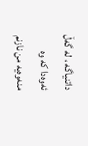داتنیاگه‌ ، له‌ گه‌ڵ ئه‌وه‌دا که‌ وه‌ منه‌وه‌یه‌ من نازنم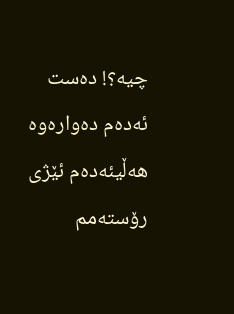چیه‌؟! ده‌ست ئه‌ده‌م ده‌واره‌وه‌ هه‌ڵیئه‌ده‌م ئێژی رۆسته‌مم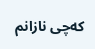که‌چی نازانم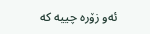ئه‌و زۆره‌ چییه‌ که‌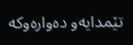تێمدایه‌و ده‌واره‌وکه‌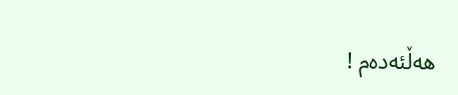هه‌ڵئه‌ده‌م !